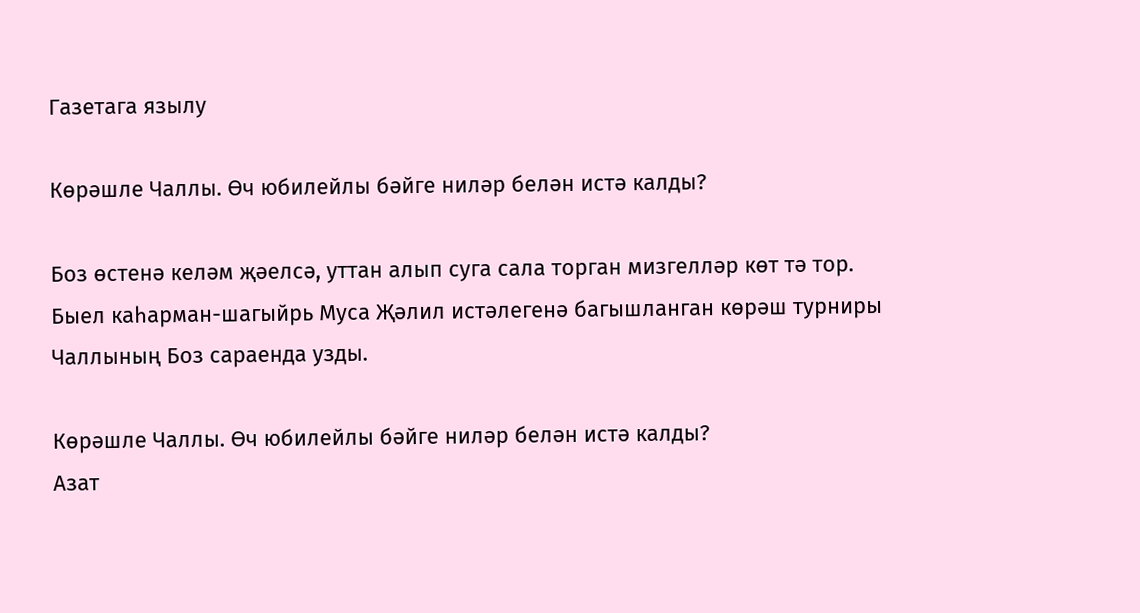Газетага язылу

Көрәшле Чаллы. Өч юбилейлы бәйге ниләр белән истә калды?

Боз өстенә келәм җәелсә, уттан алып суга сала торган мизгелләр көт тә тор. Быел каһарман-шагыйрь Муса Җәлил истәлегенә багышланган көрәш турниры Чаллының Боз сараенда узды.

Көрәшле Чаллы. Өч юбилейлы бәйге ниләр белән истә калды?
Азат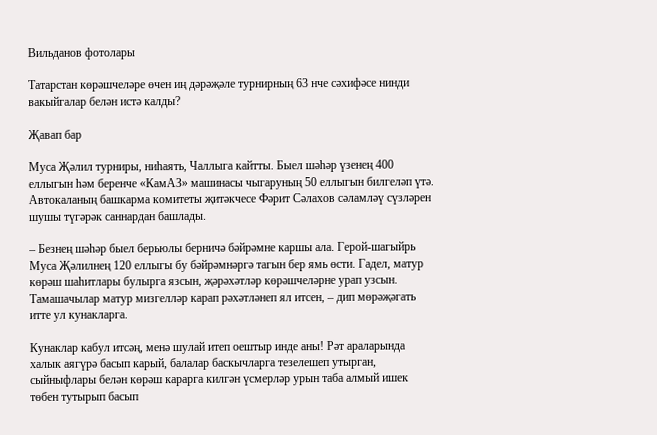Вильданов фотолары

Татарстан көрәшчеләре өчен иң дәрәҗәле турнирның 63 нче сәхифәсе нинди вакыйгалар белән истә калды?

Җавап бар

Муса Җәлил турниры, ниһаять, Чаллыга кайтты. Быел шәһәр үзенең 400 еллыгын һәм беренче «КамАЗ» машинасы чыгаруның 50 еллыгын билгеләп үтә. Автокаланың башкарма комитеты җитәкчесе Фәрит Сәлахов сәламләү сүзләрен шушы түгәрәк саннардан башлады.

– Безнең шәһәр быел берьюлы берничә бәйрәмне каршы ала. Герой-шагыйрь Муса Җәлилнең 120 еллыгы бу бәйрәмнәргә тагын бер ямь өсти. Гадел, матур көрәш шаһитлары булырга язсын, җәрәхәтләр көрәшчеләрне урап узсын. Тамашачылар матур мизгелләр карап рәхәтләнеп ял итсен, – дип мөрәҗәгать итте ул кунакларга.

Кунаклар кабул итсәң, менә шулай итеп оештыр инде аны! Рәт араларында халык аягүрә басып карый, балалар баскычларга тезелешеп утырган, сыйныфлары белән көрәш карарга килгән үсмерләр урын таба алмый ишек төбен тутырып басып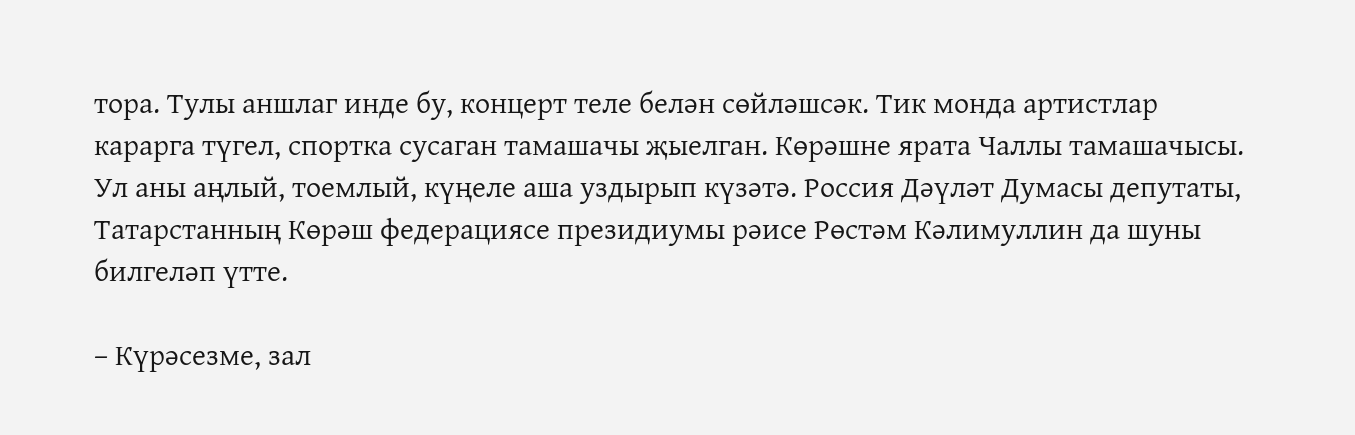тора. Тулы аншлаг инде бу, концерт теле белән сөйләшсәк. Тик монда артистлар карарга түгел, спортка сусаган тамашачы җыелган. Көрәшне ярата Чаллы тамашачысы. Ул аны аңлый, тоемлый, күңеле аша уздырып күзәтә. Россия Дәүләт Думасы депутаты, Татарстанның Көрәш федерациясе президиумы рәисе Рөстәм Кәлимуллин да шуны билгеләп үтте.

– Күрәсезме, зал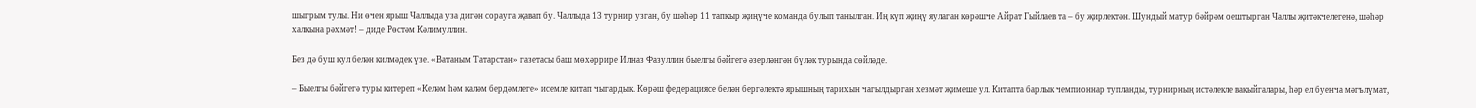шыгрым тулы. Ни өчен ярыш Чаллыда уза дигән сорауга җавап бу. Чаллыда 13 турнир узган, бу шәһәр 11 тапкыр җиңүче команда булып танылган. Иң күп җиңү яулаган көрәшче Айрат Гыйлаев та – бу җирлектән. Шундый матур бәйрәм оештырган Чаллы җитәкчелегенә, шәһәр халкына рәхмәт! – диде Рөстәм Кәлимуллин.

Без дә буш кул белән килмәдек үзе. «Ватаным Татарстан» газетасы баш мөхәррире Илназ Фазуллин быелгы бәйгегә әзерләнгән бүләк турында сөйләде.

– Быелгы бәйгегә туры китереп «Келәм һәм каләм бердәмлеге» исемле китап чыгардык. Көрәш федерациясе белән бергәлектә ярышның тарихын чагылдырган хезмәт җимеше ул. Китапта барлык чемпионнар тупланды, турнирның истәлекле вакыйгалары, һәр ел буенча мәгълүмат,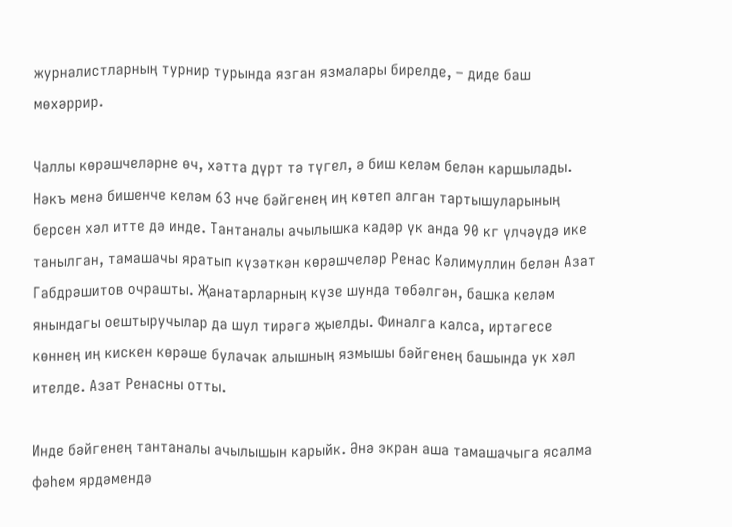журналистларның турнир турында язган язмалары бирелде, – диде баш мөхәррир.

Чаллы көрәшчеләрне өч, хәтта дүрт тә түгел, ә биш келәм белән каршылады. Нәкъ менә бишенче келәм 63 нче бәйгенең иң көтеп алган тартышуларының берсен хәл итте дә инде. Тантаналы ачылышка кадәр үк анда 90 кг үлчәүдә ике танылган, тамашачы яратып күзәткән көрәшчеләр Ренас Кәлимуллин белән Азат Габдрәшитов очрашты. Җанатарларның күзе шунда төбәлгән, башка келәм янындагы оештыручылар да шул тирәгә җыелды. Финалга калса, иртәгесе көннең иң кискен көрәше булачак алышның язмышы бәйгенең башында ук хәл ителде. Азат Ренасны отты.

Инде бәйгенең тантаналы ачылышын карыйк. Әнә экран аша тамашачыга ясалма фәһем ярдәмендә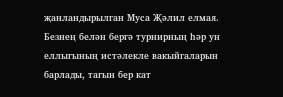җанландырылган Муса Җәлил елмая. Безнең белән бергә турнирның һәр ун еллыгының истәлекле вакыйгаларын барлады, тагын бер кат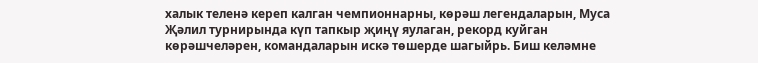халык теленә кереп калган чемпионнарны, көрәш легендаларын, Муса Җәлил турнирында күп тапкыр җиңү яулаган, рекорд куйган көрәшчеләрен, командаларын искә төшерде шагыйрь. Биш келәмне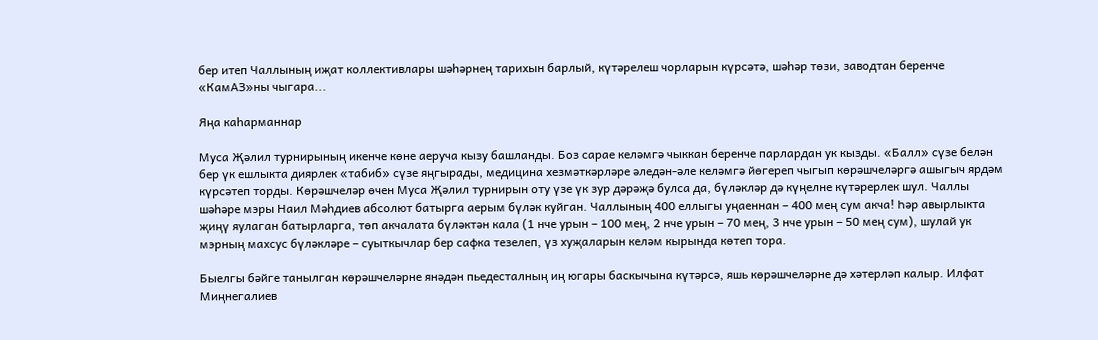бер итеп Чаллының иҗат коллективлары шәһәрнең тарихын барлый, күтәрелеш чорларын күрсәтә, шәһәр төзи, заводтан беренче «КамАЗ»ны чыгара...

Яңа каһарманнар

Муса Җәлил турнирының икенче көне аеруча кызу башланды. Боз сарае келәмгә чыккан беренче парлардан ук кызды. «Балл» сүзе белән бер үк ешлыкта диярлек «табиб» сүзе яңгырады, медицина хезмәткәрләре әледән-әле келәмгә йөгереп чыгып көрәшчеләргә ашыгыч ярдәм күрсәтеп торды. Көрәшчеләр өчен Муса Җәлил турнирын оту үзе үк зур дәрәҗә булса да, бүләкләр дә күңелне күтәрерлек шул. Чаллы шәһәре мэры Наил Мәһдиев абсолют батырга аерым бүләк куйган. Чаллының 400 еллыгы уңаеннан – 400 мең сум акча! Һәр авырлыкта җиңү яулаган батырларга, төп акчалата бүләктән кала (1 нче урын – 100 мең, 2 нче урын – 70 мең, 3 нче урын – 50 мең сум), шулай ук мэрның махсус бүләкләре – суыткычлар бер сафка тезелеп, үз хуҗаларын келәм кырында көтеп тора.

Быелгы бәйге танылган көрәшчеләрне янәдән пьедесталның иң югары баскычына күтәрсә, яшь көрәшчеләрне дә хәтерләп калыр. Илфат Миңнегалиев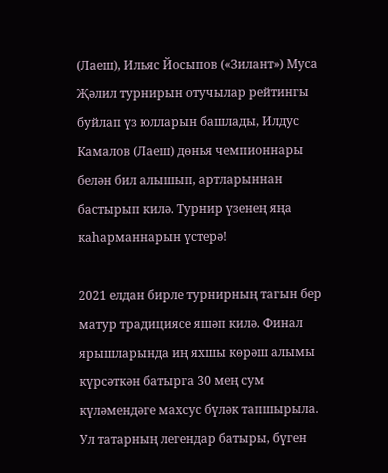(Лаеш), Ильяс Йосыпов («Зилант») Муса Җәлил турнирын отучылар рейтингы буйлап үз юлларын башлады, Илдус Камалов (Лаеш) дөнья чемпионнары белән бил алышып, артларыннан бастырып килә. Турнир үзенең яңа каһарманнарын үстерә!

2021 елдан бирле турнирның тагын бер матур традициясе яшәп килә. Финал ярышларында иң яхшы көрәш алымы күрсәткән батырга 30 мең сум күләмендәге махсус бүләк тапшырыла. Ул татарның легендар батыры, бүген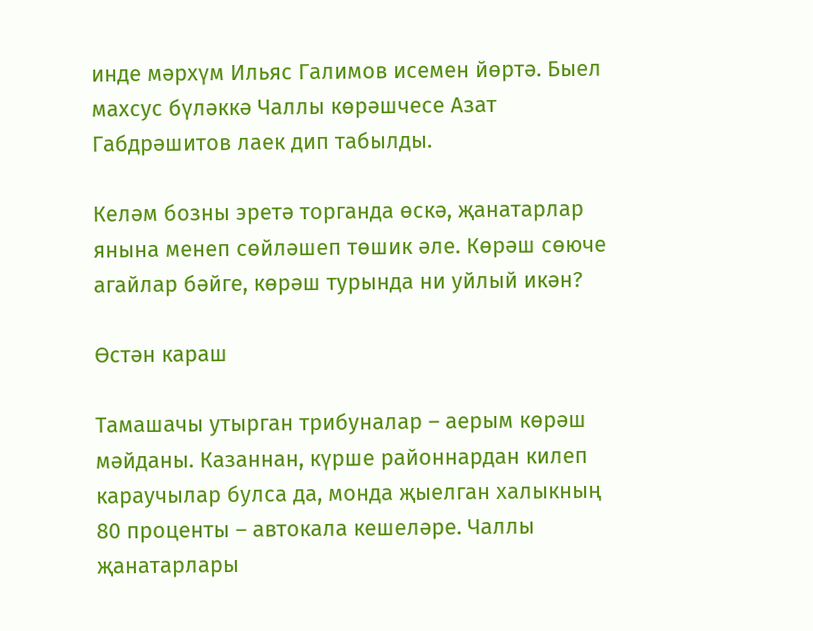инде мәрхүм Ильяс Галимов исемен йөртә. Быел махсус бүләккә Чаллы көрәшчесе Азат Габдрәшитов лаек дип табылды.

Келәм бозны эретә торганда өскә, җанатарлар янына менеп сөйләшеп төшик әле. Көрәш сөюче агайлар бәйге, көрәш турында ни уйлый икән?

Өстән караш

Тамашачы утырган трибуналар – аерым көрәш мәйданы. Казаннан, күрше районнардан килеп караучылар булса да, монда җыелган халыкның 80 проценты – автокала кешеләре. Чаллы җанатарлары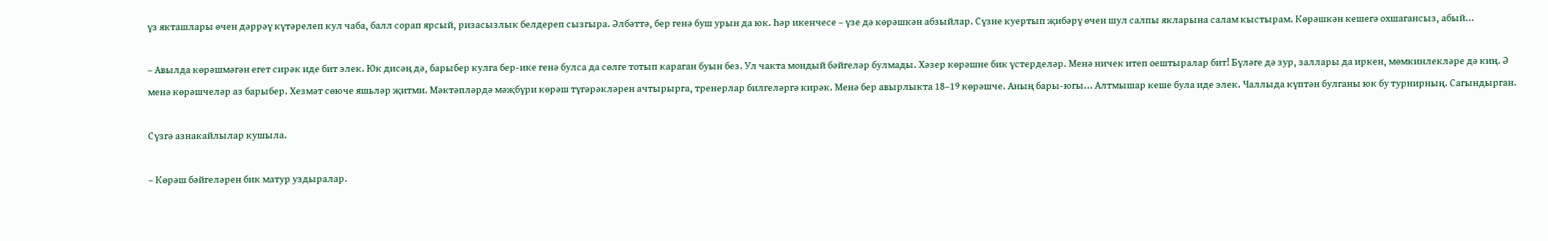үз якташлары өчен дәррәү күтәрелеп кул чаба, балл сорап ярсый, ризасызлык белдереп сызгыра. Әлбәттә, бер генә буш урын да юк. Һәр икенчесе – үзе дә көрәшкән абзыйлар. Сүзне куертып җибәрү өчен шул салпы якларына салам кыстырам. Көрәшкән кешегә охшагансыз, абый...

– Авылда көрәшмәгән егет сирәк иде бит элек. Юк дисәң дә, барыбер кулга бер-ике генә булса да сөлге тотып караган буын без. Ул чакта мондый бәйгеләр булмады. Хәзер көрәшне бик үстерделәр. Менә ничек итеп оештыралар бит! Бүләге дә зур, заллары да иркен, мөмкинлекләре дә киң. Ә менә көрәшчеләр аз барыбер. Хезмәт сөюче яшьләр җитми. Мәктәпләрдә мәҗбүри көрәш түгәрәкләрен ачтырырга, тренерлар билгеләргә кирәк. Менә бер авырлыкта 18–19 көрәшче. Аның бары-югы... Алтмышар кеше була иде элек. Чаллыда күптән булганы юк бу турнирның. Сагындырган.

Сүзгә азнакайлылар кушыла.

– Көрәш бәйгеләрен бик матур уздыралар.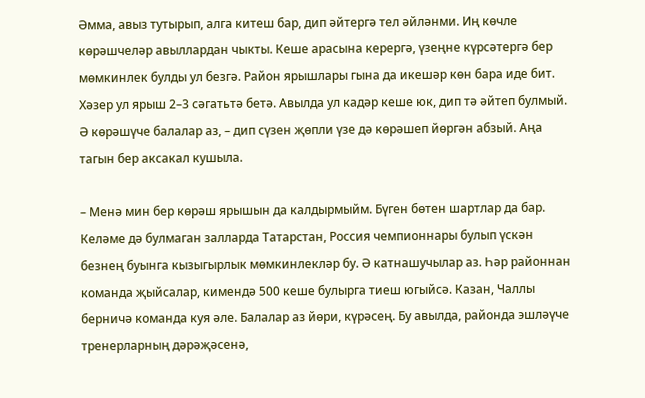Әмма, авыз тутырып, алга китеш бар, дип әйтергә тел әйләнми. Иң көчле көрәшчеләр авыллардан чыкты. Кеше арасына керергә, үзеңне күрсәтергә бер мөмкинлек булды ул безгә. Район ярышлары гына да икешәр көн бара иде бит. Хәзер ул ярыш 2–3 сәгатьтә бетә. Авылда ул кадәр кеше юк, дип тә әйтеп булмый. Ә көрәшүче балалар аз, – дип сүзен җөпли үзе дә көрәшеп йөргән абзый. Аңа тагын бер аксакал кушыла.

– Менә мин бер көрәш ярышын да калдырмыйм. Бүген бөтен шартлар да бар. Келәме дә булмаган залларда Татарстан, Россия чемпионнары булып үскән безнең буынга кызыгырлык мөмкинлекләр бу. Ә катнашучылар аз. Һәр районнан команда җыйсалар, кимендә 500 кеше булырга тиеш югыйсә. Казан, Чаллы берничә команда куя әле. Балалар аз йөри, күрәсең. Бу авылда, районда эшләүче тренерларның дәрәҗәсенә,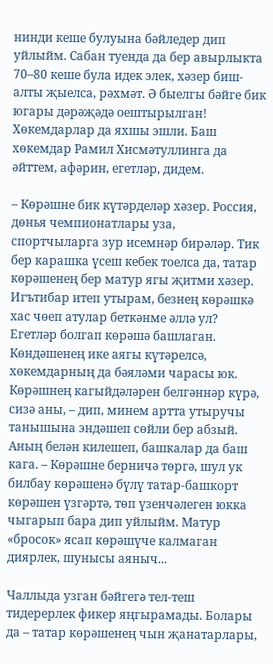нинди кеше булуына бәйледер дип уйлыйм. Сабан туенда да бер авырлыкта 70–80 кеше була идек элек, хәзер биш-алты җыелса, рәхмәт. Ә быелгы бәйге бик югары дәрәҗәдә оештырылган! Хөкемдарлар да яхшы эшли. Баш хөкемдар Рамил Хисмәтуллинга да әйттем, афәрин, егетләр, дидем.

– Көрәшне бик күтәрделәр хәзер. Россия, дөнья чемпионатлары уза, спортчыларга зур исемнәр бирәләр. Тик бер карашка үсеш кебек тоелса да, татар көрәшенең бер матур ягы җитми хәзер. Игътибар итеп утырам, безнең көрәшкә хас чөеп атулар беткәнме әллә ул? Егетләр болгап көрәшә башлаган. Көндәшенең ике аягы күтәрелсә, хөкемдарның да бәяләми чарасы юк. Көрәшнең кагыйдәләрен белгәннәр күрә, сизә аны, – дип, минем артта утыручы танышына эндәшеп сөйли бер абзый. Аның белән килешеп, башкалар да баш кага. – Көрәшне берничә төргә, шул ук билбау көрәшенә бүлү татар-башкорт көрәшен үзгәртә, төп үзенчәлеген юкка чыгарып бара дип уйлыйм. Матур «бросок» ясап көрәшүче калмаган диярлек, шунысы аяныч...

Чаллыда узган бәйгегә тел-теш тидерерлек фикер яңгырамады. Болары да – татар көрәшенең чын җанатарлары,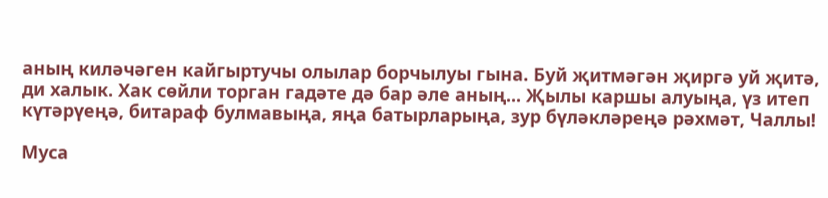аның киләчәген кайгыртучы олылар борчылуы гына. Буй җитмәгән җиргә уй җитә, ди халык. Хак сөйли торган гадәте дә бар әле аның... Җылы каршы алуыңа, үз итеп күтәрүеңә, битараф булмавыңа, яңа батырларыңа, зур бүләкләреңә рәхмәт, Чаллы!

Муса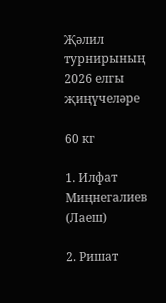Җәлил турнирының 2026 елгы җиңүчеләре

60 кг

1. Илфат Миңнегалиев (Лаеш)

2. Ришат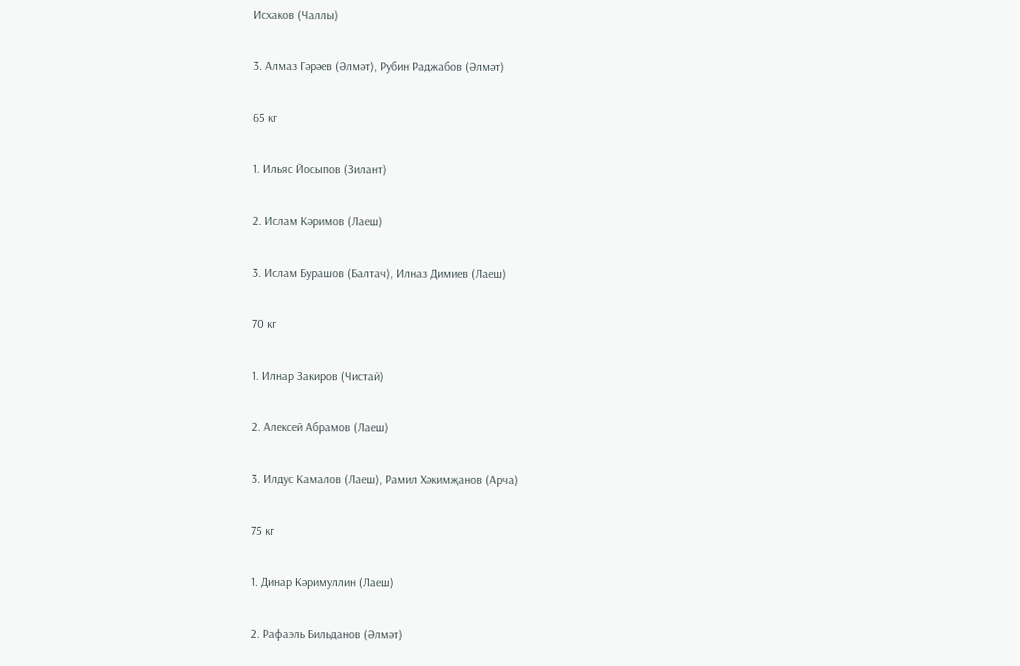Исхаков (Чаллы)

3. Алмаз Гәрәев (Әлмәт), Рубин Раджабов (Әлмәт)

65 кг

1. Ильяс Йосыпов (Зилант)

2. Ислам Кәримов (Лаеш)

3. Ислам Бурашов (Балтач), Илназ Димиев (Лаеш)

70 кг

1. Илнар Закиров (Чистай)

2. Алексей Абрамов (Лаеш)

3. Илдус Камалов (Лаеш), Рамил Хәкимҗанов (Арча)

75 кг

1. Динар Кәримуллин (Лаеш)

2. Рафаэль Бильданов (Әлмәт)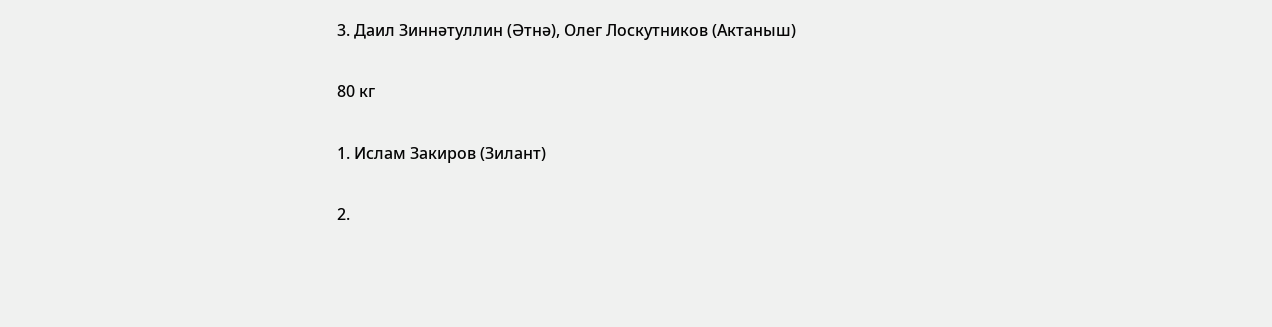3. Даил Зиннәтуллин (Әтнә), Олег Лоскутников (Актаныш)

80 кг

1. Ислам Закиров (Зилант)

2.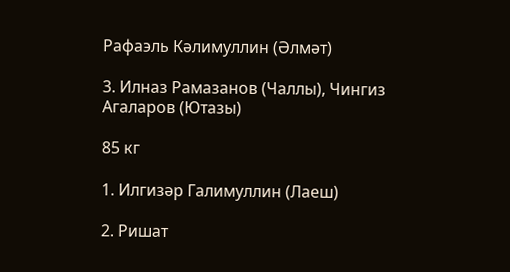Рафаэль Кәлимуллин (Әлмәт)

3. Илназ Рамазанов (Чаллы), Чингиз Агаларов (Ютазы)

85 кг

1. Илгизәр Галимуллин (Лаеш)

2. Ришат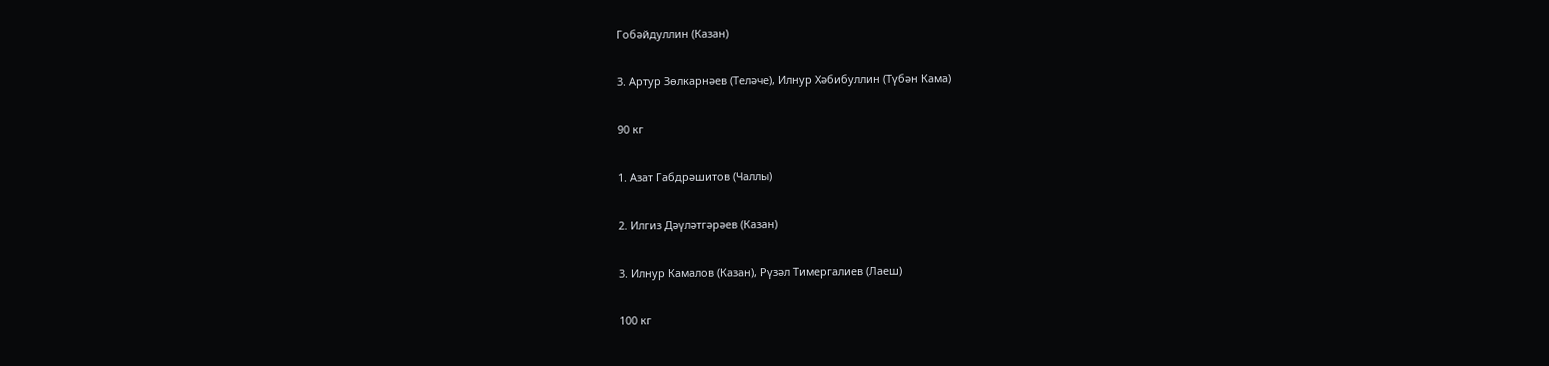Гобәйдуллин (Казан)

3. Артур Зөлкарнәев (Теләче), Илнур Хәбибуллин (Түбән Кама)

90 кг

1. Азат Габдрәшитов (Чаллы)

2. Илгиз Дәүләтгәрәев (Казан)

3. Илнур Камалов (Казан), Рүзәл Тимергалиев (Лаеш)

100 кг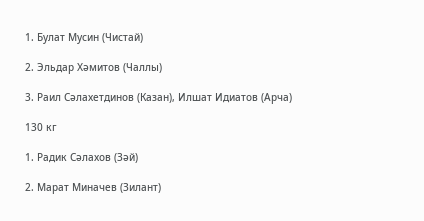1. Булат Мусин (Чистай)

2. Эльдар Хәмитов (Чаллы)

3. Раил Сәлахетдинов (Казан), Илшат Идиатов (Арча)

130 кг

1. Радик Сәлахов (Зәй)

2. Марат Миначев (Зилант)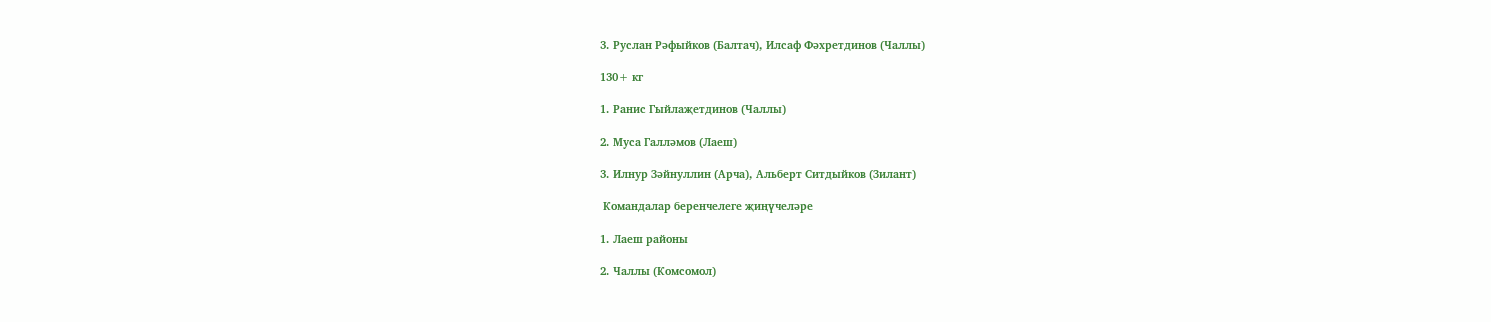3. Руслан Рәфыйков (Балтач), Илсаф Фәхретдинов (Чаллы)

130+ кг

1. Ранис Гыйлаҗетдинов (Чаллы)

2. Муса Галләмов (Лаеш)

3. Илнур Зәйнуллин (Арча), Альберт Ситдыйков (Зилант)

 Командалар беренчелеге җиңүчеләре

1. Лаеш районы

2. Чаллы (Комсомол)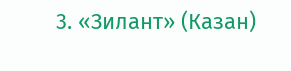3. «Зилант» (Казан)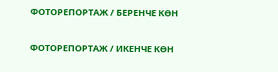ФОТОРЕПОРТАЖ / БЕРЕНЧЕ КӨН

ФОТОРЕПОРТАЖ / ИКЕНЧЕ КӨН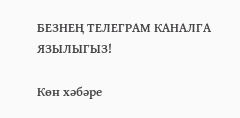БЕЗНЕҢ ТЕЛЕГРАМ КАНАЛГА ЯЗЫЛЫГЫЗ!

Көн хәбәре